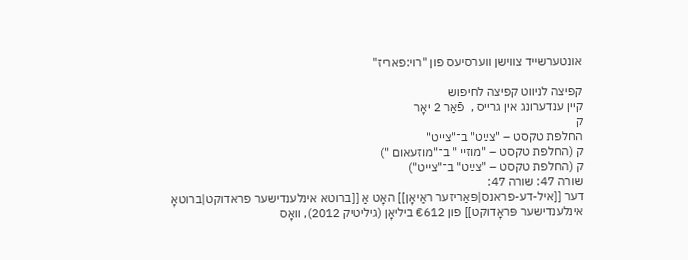אונטערשייד צווישן ווערסיעס פון "רוי:פאריז"

קפיצה לניווט קפיצה לחיפוש
קיין ענדערונג אין גרייס ,  פֿאַר 2 יאָר
ק
החלפת טקסט – "צײַט" ב־"צייט"
ק (החלפת טקסט – "מוזיי " ב־"מוזעאום ")
ק (החלפת טקסט – "צײַט" ב־"צייט")
שורה 47: שורה 47:
דער [[איל-דע-פראנס|פּאַריזער ראַיאָן]] האָט אַ [[ברוטא אינלענדישער פראדוקט|ברוטאָ אינלענדישער פּראָדוקט]] פון €612 ביליאָן (גיליטיק 2012), וואָס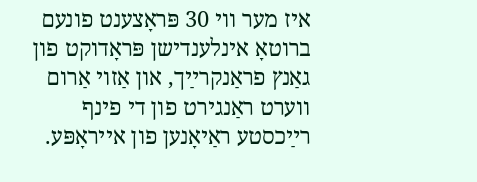איז מער ווי 30 פּראָצענט פונעם ברוטאָ אינלענדישן פּראָדוקט פון גאַנץ פראַנקרײַך, און אַזוי אַרום ווערט ראַנגירט פון די פינף רײַכסטע ראַיאָנען פון אייראָפּע.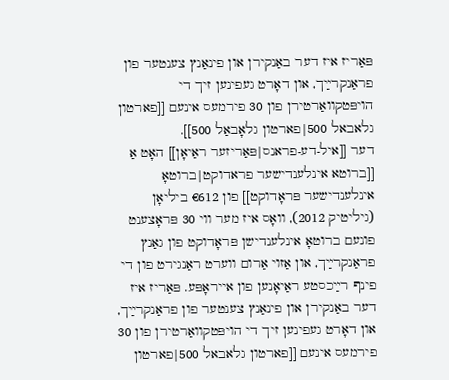פּאַריז איז דער באַנקירן און פינאַנץ צענטער פון פראַנקרײַך, און דאָרט געפינען זיך די הויפּטקוואַרטירן פון 30 פירמעס אינעם [[פארטון גלאבאל 500|פארטון גלאָבאַל 500]].
דער [[איל-דע-פראנס|פּאַריזער ראַיאָן]] האָט אַ [[ברוטא אינלענדישער פראדוקט|ברוטאָ אינלענדישער פּראָדוקט]] פון €612 ביליאָן (גיליטיק 2012), וואָס איז מער ווי 30 פּראָצענט פונעם ברוטאָ אינלענדישן פּראָדוקט פון גאַנץ פראַנקרײַך, און אַזוי אַרום ווערט ראַנגירט פון די פינף רײַכסטע ראַיאָנען פון אייראָפּע. פּאַריז איז דער באַנקירן און פינאַנץ צענטער פון פראַנקרײַך, און דאָרט געפינען זיך די הויפּטקוואַרטירן פון 30 פירמעס אינעם [[פארטון גלאבאל 500|פארטון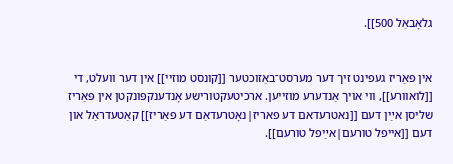גלאָבאַל 500]].


אין פּאַריז געפינט זיך דער מערסט־באַזוכטער [[קונסט מוזיי]] אין דער וועלט, די [[לואוורע]], ווי אויך אַנדערע מוזייען. ארכיטעקטורישע אָנדענקפּונקטן אין פּאַריז שליסן אײַן דעם [[נאטרעדאם דע פאריז|נאָטרעדאַם דע פּאַריז]] קאַטעדראַל און דעם [[אייפל טורעם|אײַפל טורעם]].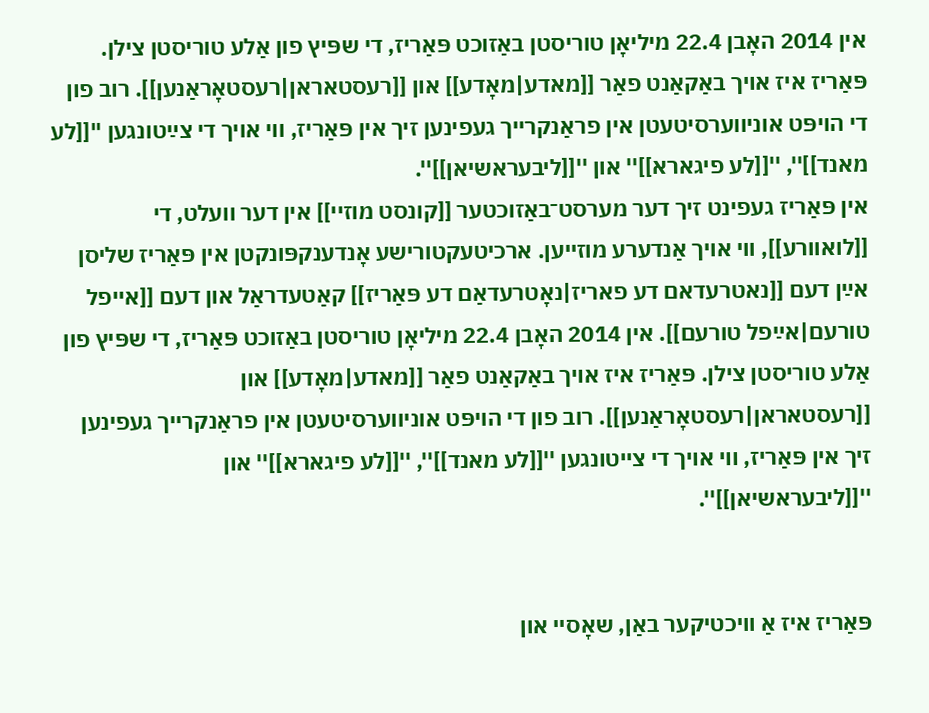אין 2014 האָבן 22.4 מיליאָן טוריסטן באַזוכט פּאַריז, די שפּיץ פון אַלע טוריסטן צילן. פּאַריז איז אויך באַקאַנט פאַר [[מאדע|מאָדע]] און [[רעסטאראן|רעסטאָראַנען]]. רוב פון די הויפּט אוניווערסיטעטן אין פראַנקרייך געפינען זיך אין פּאַריז, ווי אויך די צײַטונגען ''[[לע מאנד]]'', ''[[לע פיגארא]]'' און ''[[ליבעראשיאן]]''.
אין פּאַריז געפינט זיך דער מערסט־באַזוכטער [[קונסט מוזיי]] אין דער וועלט, די [[לואוורע]], ווי אויך אַנדערע מוזייען. ארכיטעקטורישע אָנדענקפּונקטן אין פּאַריז שליסן אײַן דעם [[נאטרעדאם דע פאריז|נאָטרעדאַם דע פּאַריז]] קאַטעדראַל און דעם [[אייפל טורעם|אײַפל טורעם]]. אין 2014 האָבן 22.4 מיליאָן טוריסטן באַזוכט פּאַריז, די שפּיץ פון אַלע טוריסטן צילן. פּאַריז איז אויך באַקאַנט פאַר [[מאדע|מאָדע]] און [[רעסטאראן|רעסטאָראַנען]]. רוב פון די הויפּט אוניווערסיטעטן אין פראַנקרייך געפינען זיך אין פּאַריז, ווי אויך די צייטונגען ''[[לע מאנד]]'', ''[[לע פיגארא]]'' און ''[[ליבעראשיאן]]''.


פּאַריז איז אַ וויכטיקער באַן, שאָסיי און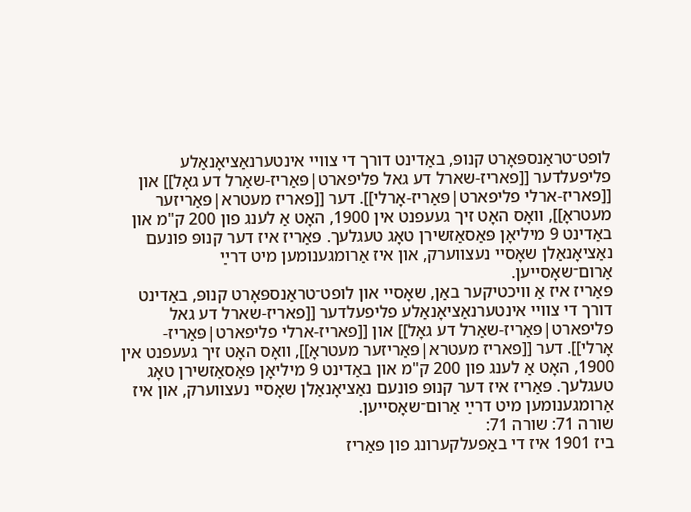לופט־טראַנספּאָרט קנופּ, באַדינט דורך די צוויי אינטערנאַציאָנאַלע פליפעלדער [[פאריז-שארל דע גאל פליפארט|פּאַריז-שאַרל דע גאָל]] און [[פאריז-ארלי פליפארט|פּאַריז-אָרלי]]. דער [[פאריז מעטרא|פּאַריזער מעטראָ]], וואָס האָט זיך געעפנט אין 1900, האָט אַ לענג פון 200 ק"מ און באַדינט 9 מיליאָן פּאַסאַזשירן טאָג טעגלעך. פּאַריז איז דער קנופּ פונעם נאַציאָנאַלן שאָסיי נעצווערק, און איז אַרומגענומען מיט דרײַ אַרום־שאָסייען.
פּאַריז איז אַ וויכטיקער באַן, שאָסיי און לופט־טראַנספּאָרט קנופּ, באַדינט דורך די צוויי אינטערנאַציאָנאַלע פליפעלדער [[פאריז-שארל דע גאל פליפארט|פּאַריז-שאַרל דע גאָל]] און [[פאריז-ארלי פליפארט|פּאַריז-אָרלי]]. דער [[פאריז מעטרא|פּאַריזער מעטראָ]], וואָס האָט זיך געעפנט אין 1900, האָט אַ לענג פון 200 ק"מ און באַדינט 9 מיליאָן פּאַסאַזשירן טאָג טעגלעך. פּאַריז איז דער קנופּ פונעם נאַציאָנאַלן שאָסיי נעצווערק, און איז אַרומגענומען מיט דרײַ אַרום־שאָסייען.
שורה 71: שורה 71:
ביז 1901 איז די באַפעלקערונג פון פּאַריז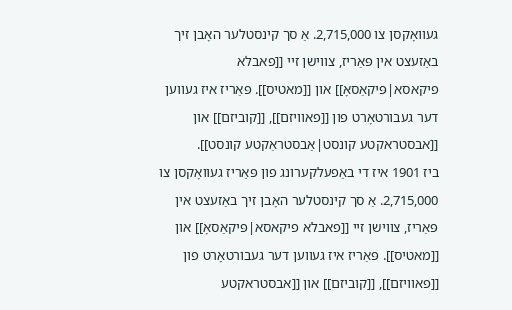געוואָקסן צו 2,715,000. אַ סך קינסטלער האָבן זיך באַזעצט אין פּאַריז, צווישן זיי [[פאבלא פיקאסא|פּיקאַסאָ]] און [[מאטיס]]. פּאַריז איז געווען דער געבורטאָרט פון [[פאוויזם]], [[קוביזם]] און [[אבסטראקטע קונסט|אַבסטראַקטע קונסט]].
ביז 1901 איז די באַפעלקערונג פון פּאַריז געוואָקסן צו 2,715,000. אַ סך קינסטלער האָבן זיך באַזעצט אין פּאַריז, צווישן זיי [[פאבלא פיקאסא|פּיקאַסאָ]] און [[מאטיס]]. פּאַריז איז געווען דער געבורטאָרט פון [[פאוויזם]], [[קוביזם]] און [[אבסטראקטע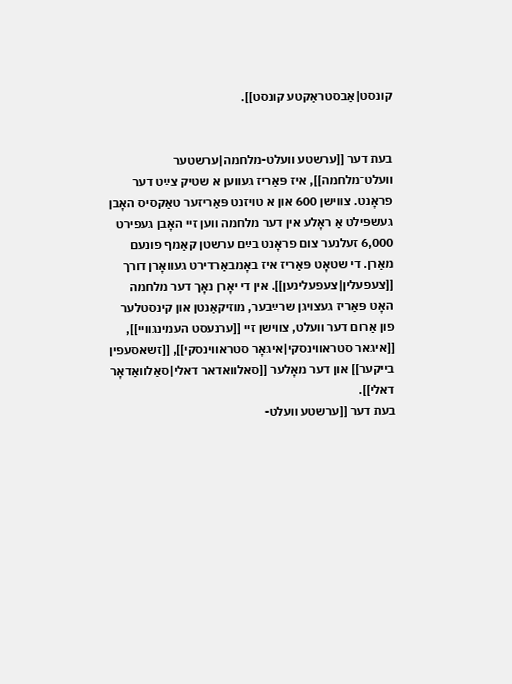קונסט|אַבסטראַקטע קונסט]].


בעת דער [[ערשטע וועלט-מלחמה|ערשטער וועלט־מלחמה]], איז פּאַריז געווען א שטיק צײַט דער פראָנט. צווישן 600 און א טויזנט פּאַריזער טאַקסיס האָבן געשפּילט אַ ראָלע אין דער מלחמה ווען זיי האָבן געפירט 6,000 זעלנער צום פראָנט בײַם ערשטן קאַמף פונעם מאַרן. די שטאָט פּאַריז איז באָמבאַרדירט געוואָרן דורך [[צעפעלין|צעפעלינען]]. אין די יאָרן נאָך דער מלחמה האָט פּאַריז געצויגן שרײַבער, מוזיקאַנטן און קינסטלער פון אַרום דער וועלט, צווישן זיי [[ערנעסט העמינגוויי]], [[איגאר סטראווינסקי|איגאָר סטראווינסקי]], [[זשאסעפין בייקער]] און דער מאָלער [[סאלוואדאר דאלי|סאַלוואַדאָר דאלי]].
בעת דער [[ערשטע וועלט-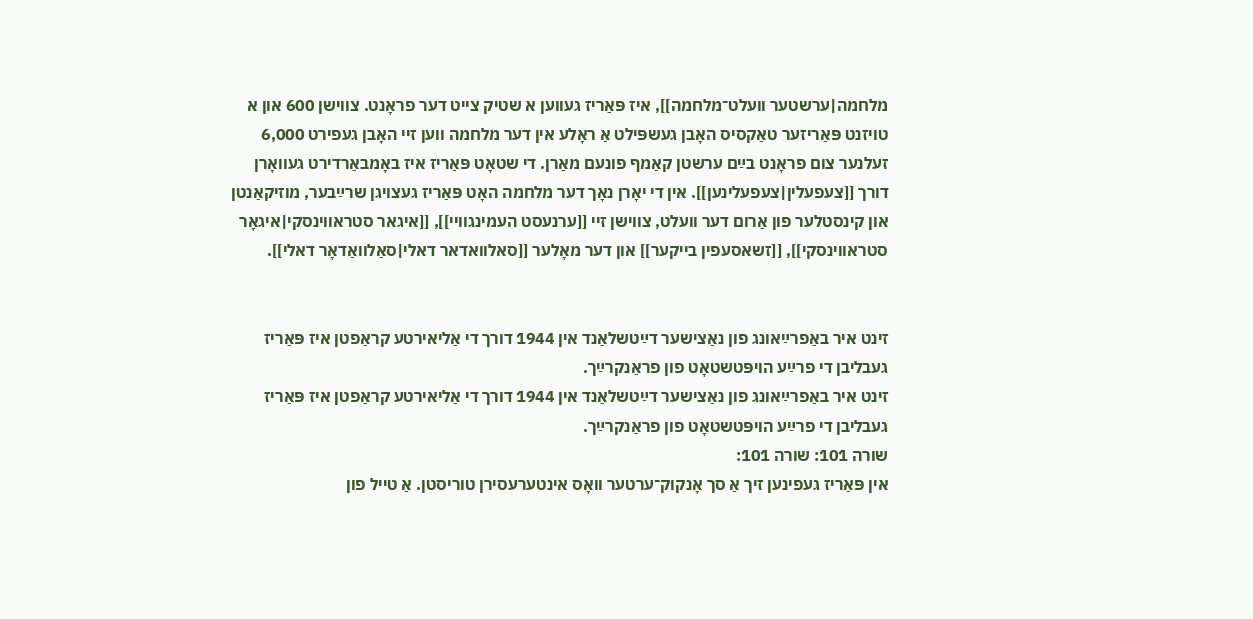מלחמה|ערשטער וועלט־מלחמה]], איז פּאַריז געווען א שטיק צייט דער פראָנט. צווישן 600 און א טויזנט פּאַריזער טאַקסיס האָבן געשפּילט אַ ראָלע אין דער מלחמה ווען זיי האָבן געפירט 6,000 זעלנער צום פראָנט בײַם ערשטן קאַמף פונעם מאַרן. די שטאָט פּאַריז איז באָמבאַרדירט געוואָרן דורך [[צעפעלין|צעפעלינען]]. אין די יאָרן נאָך דער מלחמה האָט פּאַריז געצויגן שרײַבער, מוזיקאַנטן און קינסטלער פון אַרום דער וועלט, צווישן זיי [[ערנעסט העמינגוויי]], [[איגאר סטראווינסקי|איגאָר סטראווינסקי]], [[זשאסעפין בייקער]] און דער מאָלער [[סאלוואדאר דאלי|סאַלוואַדאָר דאלי]].


זינט איר באַפרײַאונג פון נאַצישער דײַטשלאַנד אין 1944 דורך די אַליאירטע קראַפטן איז פּאַריז געבליבן די פרײַע הויפּטשטאָט פון פראַנקרײַך.
זינט איר באַפרײַאונג פון נאַצישער דײַטשלאַנד אין 1944 דורך די אַליאירטע קראַפטן איז פּאַריז געבליבן די פרײַע הויפּטשטאָט פון פראַנקרײַך.
שורה 101: שורה 101:
אין פּאַריז געפינען זיך אַ סך אָנקוק־ערטער וואָס אינטערעסירן טוריסטן. אַ טייל פון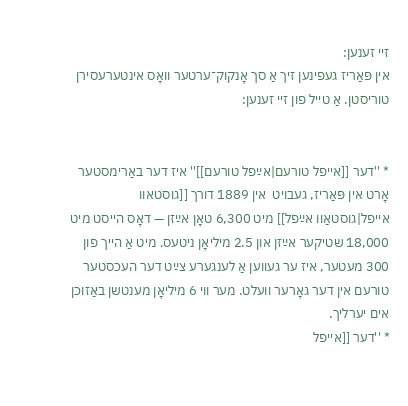זיי זענען:
אין פּאַריז געפינען זיך אַ סך אָנקוק־ערטער וואָס אינטערעסירן טוריסטן. אַ טייל פון זיי זענען:


* ''דער [[אייפל טורעם|אײַפל טורעם]]'' איז דער באַרימסטער אָרט אין פּאַריז, געבויט  אין 1889 דורך [[גוסטאוו אייפל|גוסטאַוו אײַפל]] מיט 6,300 טאָן אײַזן — דאָס הייסט מיט 18,000 שטיקער אײַזן און 2.5 מיליאָן ניטעס. מיט אַ הייך פון 300 מעטער, איז ער געווען אַ לענגערע צײַט דער העכסטער טורעם אין דער גאָרער וועלט. מער ווי 6 מיליאָן מענטשן באַזוכן אים יערליך.
* ''דער [[אייפל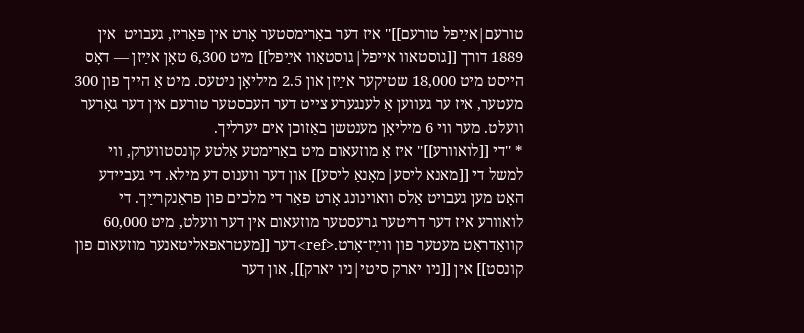טורעם|אײַפל טורעם]]'' איז דער באַרימסטער אָרט אין פּאַריז, געבויט  אין 1889 דורך [[גוסטאוו אייפל|גוסטאַוו אײַפל]] מיט 6,300 טאָן אײַזן — דאָס הייסט מיט 18,000 שטיקער אײַזן און 2.5 מיליאָן ניטעס. מיט אַ הייך פון 300 מעטער, איז ער געווען אַ לענגערע צייט דער העכסטער טורעם אין דער גאָרער וועלט. מער ווי 6 מיליאָן מענטשן באַזוכן אים יערליך.
* ''די [[לואוורע]]'' איז אַ מוזעאום מיט באַרימטע אַלטע קונסטווערק, ווי למשל די [[מאנא ליסע|מאָנאַ ליסע]] און דער ווענוס דע מילא. די געביידע האָט מען געבויט אַלס וואוינונג אָרט פאַר די מלכים פון פראַנקרײַך. די לואוורע איז דער דריטער גרעסטער מוזעאום אין דער וועלט, מיט 60,000 קוואַדראַט מעטער פון ווײַז־אָרט.<ref>דער [[מעטראפאליטאנער מוזעאום פון קונסט]] אין [[ניו יארק סיטי|ניו יארק]], און דער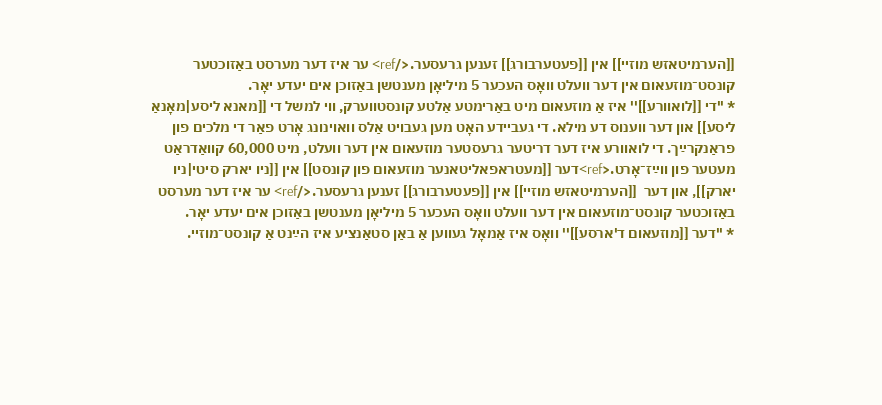[[הערמיטאזש מוזיי]] אין [[פעטערבורג]] זענען גרעסער.</ref> ער איז דער מערסט באַזוכטער קונסט־מוזעאום אין דער וועלט וואָס העכער 5 מיליאָן מענטשן באַזוכן אים יעדע יאָר.
* ''די [[לואוורע]]'' איז אַ מוזעאום מיט באַרימטע אַלטע קונסטווערק, ווי למשל די [[מאנא ליסע|מאָנאַ ליסע]] און דער ווענוס דע מילא. די געביידע האָט מען געבויט אַלס וואוינונג אָרט פאַר די מלכים פון פראַנקרײַך. די לואוורע איז דער דריטער גרעסטער מוזעאום אין דער וועלט, מיט 60,000 קוואַדראַט מעטער פון ווײַז־אָרט.<ref>דער [[מעטראפאליטאנער מוזעאום פון קונסט]] אין [[ניו יארק סיטי|ניו יארק]], און דער  [[הערמיטאזש מוזיי]] אין [[פעטערבורג]] זענען גרעסער.</ref> ער איז דער מערסט באַזוכטער קונסט־מוזעאום אין דער וועלט וואָס העכער 5 מיליאָן מענטשן באַזוכן אים יעדע יאָר.
* ''דער [[מוזעאום ד'ארסע]]'' וואָס איז אַמאָל געווען אַ באַן סטאַנציע איז הײַנט אַ קונסט־מוזיי.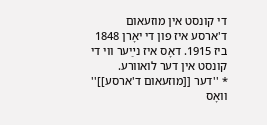די קונסט אין מוזעאום ד'ארסע איז פון די יאָרן 1848 ביז 1915. דאָס איז נײַער ווי די קונסט אין דער לואוורע.
* ''דער [[מוזעאום ד'ארסע]]'' וואָס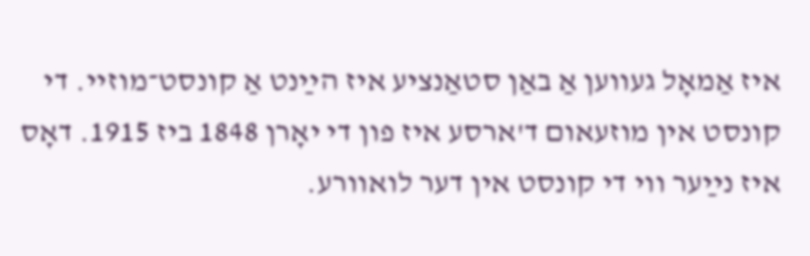איז אַמאָל געווען אַ באַן סטאַנציע איז הײַנט אַ קונסט־מוזיי. די קונסט אין מוזעאום ד'ארסע איז פון די יאָרן 1848 ביז 1915. דאָס איז נײַער ווי די קונסט אין דער לואוורע.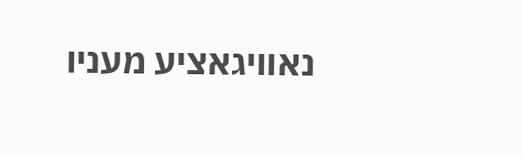נאוויגאציע מעניו